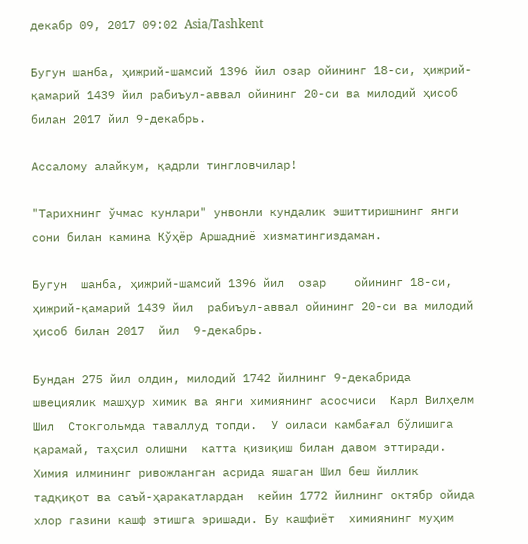декабр 09, 2017 09:02 Asia/Tashkent

Бугун шанба, ҳижрий-шамсий 1396 йил озар ойининг 18-си, ҳижрий-қамарий 1439 йил рабиъул-аввал ойининг 20-си ва милодий ҳисоб билан 2017 йил 9-декабрь.

Ассалому алайкум, қадрли тингловчилар!

"Тарихнинг ўчмас кунлари" унвонли кундалик эшиттиришнинг янги сони билан камина Кўҳёр Аршадниё хизматингиздаман.

Бугун  шанба, ҳижрий-шамсий 1396 йил  озар    ойининг 18-си, ҳижрий-қамарий 1439 йил  рабиъул-аввал ойининг 20-си ва милодий ҳисоб билан 2017  йил  9-декабрь.

Бундан 275 йил олдин, милодий 1742 йилнинг 9-декабрида  швециялик машҳур химик ва янги химиянинг асосчиси  Карл Вилҳелм Шил  Стокгольмда таваллуд топди.  У оиласи камбағал бўлишига қарамай, таҳсил олишни  катта қизиқиш билан давом эттиради. Химия илмининг ривожланган асрида яшаган Шил беш йиллик тадқиқот ва саъй-ҳаракатлардан  кейин 1772 йилнинг октябр ойида хлор газини кашф этишга эришади. Бу кашфиёт  химиянинг муҳим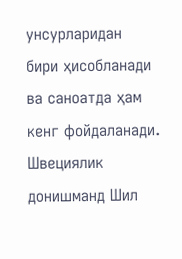унсурларидан  бири ҳисобланади ва саноатда ҳам кенг фойдаланади. Швециялик донишманд Шил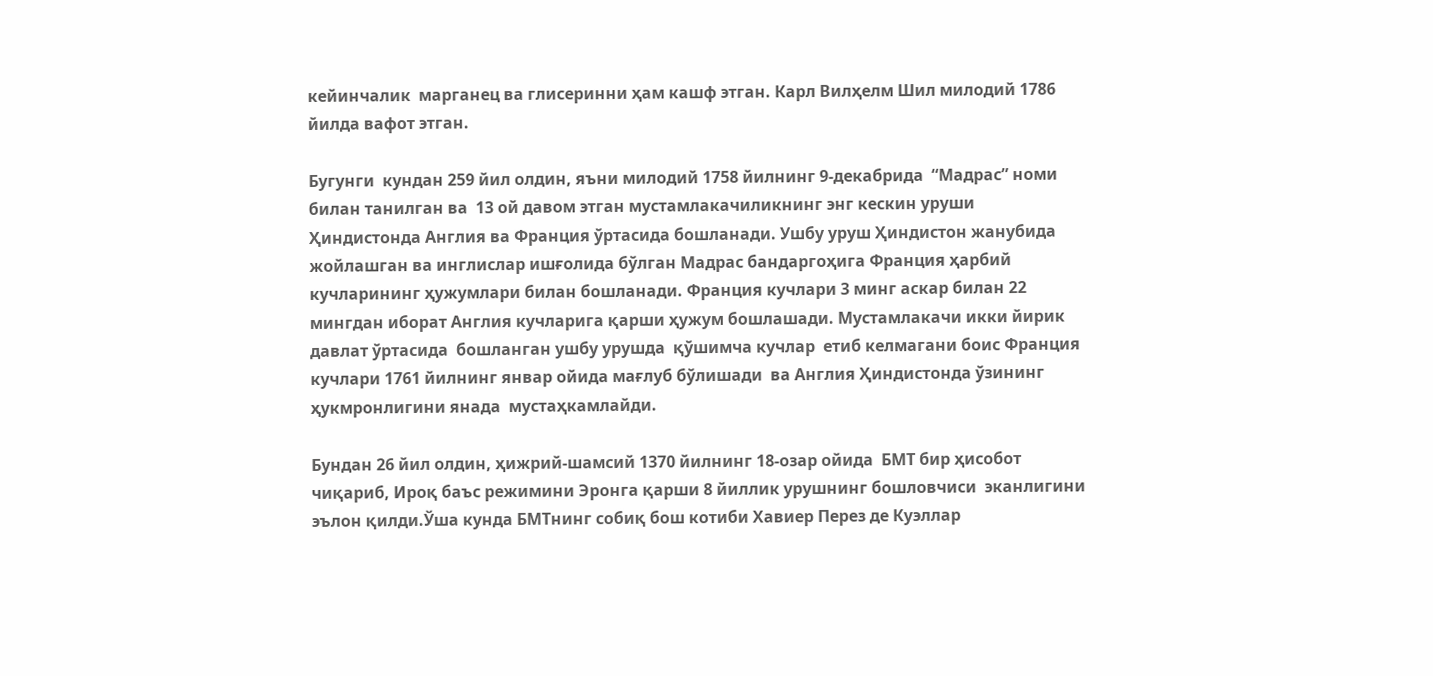кейинчалик  марганец ва глисеринни ҳам кашф этган. Карл Вилҳелм Шил милодий 1786 йилда вафот этган.

Бугунги  кундан 259 йил олдин, яъни милодий 1758 йилнинг 9-декабрида  “Мадрас” номи билан танилган ва  13 ой давом этган мустамлакачиликнинг энг кескин уруши Ҳиндистонда Англия ва Франция ўртасида бошланади. Ушбу уруш Ҳиндистон жанубида жойлашган ва инглислар ишғолида бўлган Мадрас бандаргоҳига Франция ҳарбий кучларининг ҳужумлари билан бошланади. Франция кучлари 3 минг аскар билан 22 мингдан иборат Англия кучларига қарши ҳужум бошлашади. Мустамлакачи икки йирик давлат ўртасида  бошланган ушбу урушда  қўшимча кучлар  етиб келмагани боис Франция кучлари 1761 йилнинг январ ойида мағлуб бўлишади  ва Англия Ҳиндистонда ўзининг ҳукмронлигини янада  мустаҳкамлайди.

Бундан 26 йил олдин, ҳижрий-шамсий 1370 йилнинг 18-озар ойида  БМТ бир ҳисобот чиқариб, Ироқ баъс режимини Эронга қарши 8 йиллик урушнинг бошловчиси  эканлигини эълон қилди.Ўша кунда БМТнинг собиқ бош котиби Хавиер Перез де Куэллар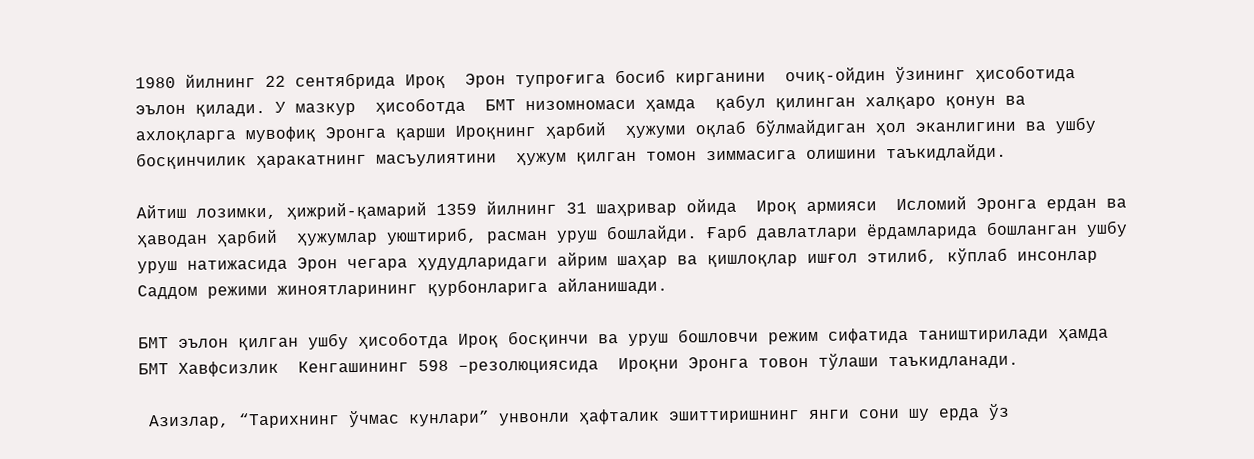1980 йилнинг 22 сентябрида Ироқ  Эрон тупроғига босиб кирганини  очиқ-ойдин ўзининг ҳисоботида  эълон қилади. У мазкур  ҳисоботда  БМТ низомномаси ҳамда  қабул қилинган халқаро қонун ва ахлоқларга мувофиқ Эронга қарши Ироқнинг ҳарбий  ҳужуми оқлаб бўлмайдиган ҳол эканлигини ва ушбу босқинчилик ҳаракатнинг масъулиятини  ҳужум қилган томон зиммасига олишини таъкидлайди.

Айтиш лозимки, ҳижрий-қамарий 1359 йилнинг 31 шаҳривар ойида  Ироқ армияси  Исломий Эронга ердан ва ҳаводан ҳарбий  ҳужумлар уюштириб, расман уруш бошлайди. Ғарб давлатлари ёрдамларида бошланган ушбу уруш натижасида Эрон чегара ҳудудларидаги айрим шаҳар ва қишлоқлар ишғол этилиб, кўплаб инсонлар Саддом режими жиноятларининг қурбонларига айланишади.

БМТ эълон қилган ушбу ҳисоботда Ироқ босқинчи ва уруш бошловчи режим сифатида таништирилади ҳамда БМТ Хавфсизлик  Кенгашининг 598 –резолюциясида  Ироқни Эронга товон тўлаши таъкидланади.

 Азизлар, “Тарихнинг ўчмас кунлари” унвонли ҳафталик эшиттиришнинг янги сони шу ерда ўз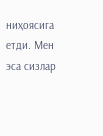ниҳоясига етди. Мен эса сизлар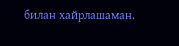билан хайрлашаман.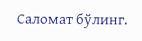Саломат бўлинг.